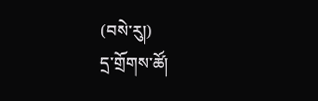(བསེ་རུ།)
དྲ་གྲོགས་ཚོ།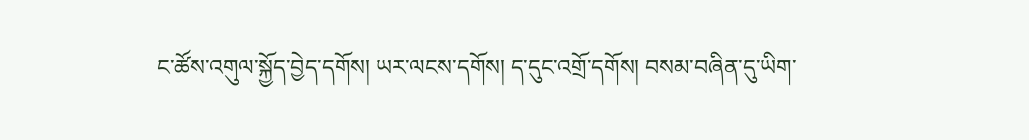ང་ཚོས་འགུལ་སྐྱོད་བྱེད་དགོས། ཡར་ལངས་དགོས། ད་དུང་འགྲོ་དགོས། བསམ་བཞིན་དུ་ཡིག་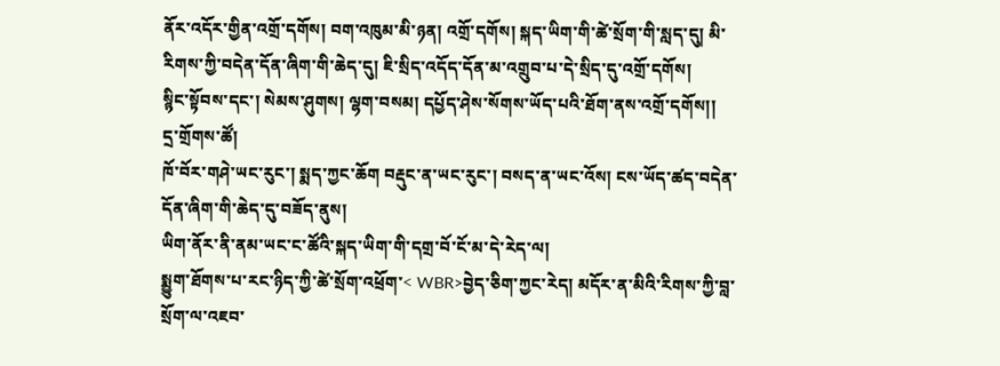ནོར་འདོར་གྱིན་འགྲོ་དགོས། བག་འཁུམ་མི་ཉན། འགྲོ་དགོས། སྐད་ཡིག་གི་ཚེ་སྲོག་གི་སླད་དུ། མི་རིགས་ཀྱི་བདེན་དོན་ཞིག་གི་ཆེད་དུ། ཇི་སྲིད་འདོད་དོན་མ་འགྲུབ་པ་དེ་སྲིད་དུ་འགྲོ་དགོས།
སྙིང་སྟོབས་དང་། སེམས་ཤུགས། ལྷག་བསམ། དཔྱོད་ཤེས་སོགས་ཡོད་པའི་ཐོག་ནས་འགྲོ་དགོས།།
དྲ་གྲོགས་ཚོ།
ཁོ་བོར་གཤེ་ཡང་རུང་། སྨད་ཀྱང་ཆོག བརྡུང་ན་ཡང་རུང་། བསད་ན་ཡང་འོས། ངས་ཡོད་ཚད་བདེན་དོན་ཞིག་གི་ཆེད་དུ་བཟོད་ནུས།
ཡིག་ནོར་ནི་ནམ་ཡང་ང་ཚོའི་སྐད་ཡིག་གི་དགྲ་བོ་ངོ་མ་དེ་རེད་ལ།
སྨྱུག་ཐོགས་པ་རང་ཉིད་ཀྱི་ཚེ་སྲོག་འཕྲོག་< WBR>བྱེད་ཅིག་ཀྱང་རེད། མདོར་ན་མིའི་རིགས་ཀྱི་བླ་སྲོག་ལ་འཇབ་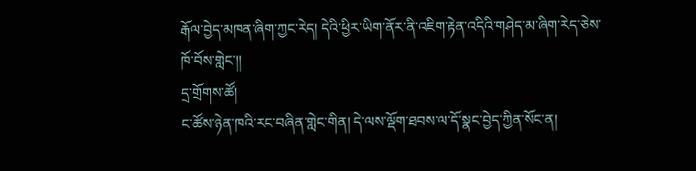རྒོལ་བྱེད་མཁན་ཞིག་ཀྱང་རེད། དེའི་ཕྱིར་ཡིག་ནོར་ནི་འཇིག་རྟེན་འདིའི་གཤེད་མ་ཞིག་རེད་ཅེས་ཁོ་བོས་གླེང་།།
དྲ་གྲོགས་ཚོ།
ང་ཚོས་ཉེན་ཁའི་རང་བཞིན་གླེང་གིན། དེ་ལས་ལྡོག་ཐབས་ལ་དོ་སྣང་བྱེད་ཀྱིན་སོང་ན།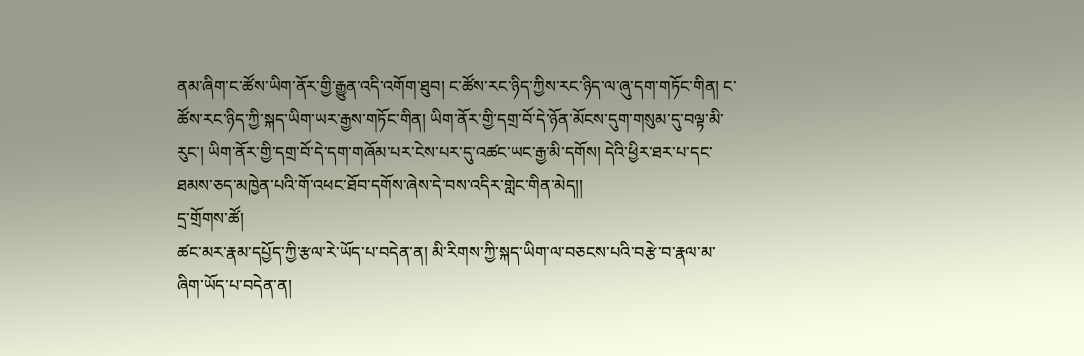ནམ་ཞིག་ང་ཚོས་ཡིག་ནོར་གྱི་རྒྱུན་འདི་འགོག་ཐུབ། ང་ཚོས་རང་ཉིད་ཀྱིས་རང་ཉིད་ལ་ཞུ་དག་གཏོང་གིན། ང་ཚོས་རང་ཉིད་ཀྱི་སྐད་ཡིག་ཡར་རྒྱས་གཏོང་གིན། ཡིག་ནོར་གྱི་དགྲ་བོ་དེ་ཉོན་མོངས་དུག་གསུམ་དུ་བལྟ་མི་རུང་། ཡིག་ནོར་གྱི་དགྲ་བོ་དེ་དག་གཞོམ་པར་ངེས་པར་དུ་འཚང་ཡང་རྒྱ་མི་དགོས། དེའི་ཕྱིར་ཐར་པ་དང་ཐམས་ཅད་མཁྱེན་པའི་གོ་འཕང་ཐོབ་དགོས་ཞེས་དེ་བས་འདིར་གླེང་གིན་མེད།།
དྲ་གྲོགས་ཚོ།
ཚང་མར་རྣམ་དཔྱོད་ཀྱི་རྩལ་རེ་ཡོད་པ་བདེན་ན། མི་རིགས་ཀྱི་སྐད་ཡིག་ལ་བཅངས་པའི་བརྩེ་བ་རྣལ་མ་ཞིག་ཡོད་པ་བདེན་ན།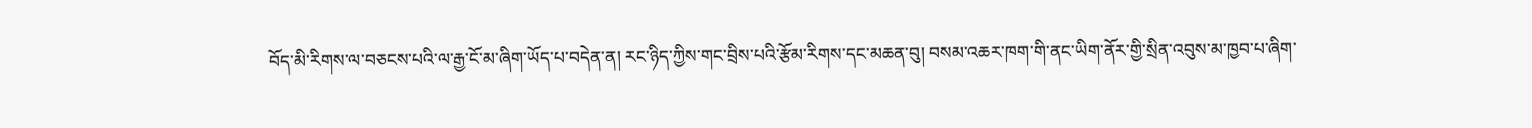བོད་མི་རིགས་ལ་བཅངས་པའི་ལ་རྒྱ་ངོ་མ་ཞིག་ཡོད་པ་བདེན་ན། རང་ཉིད་ཀྱིས་གང་བྲིས་པའི་རྩོམ་རིགས་དང་མཆན་བུ། བསམ་འཆར་ཁག་གི་ནང་ཡིག་ནོར་གྱི་སྲིན་འབུས་མ་ཁྱབ་པ་ཞིག་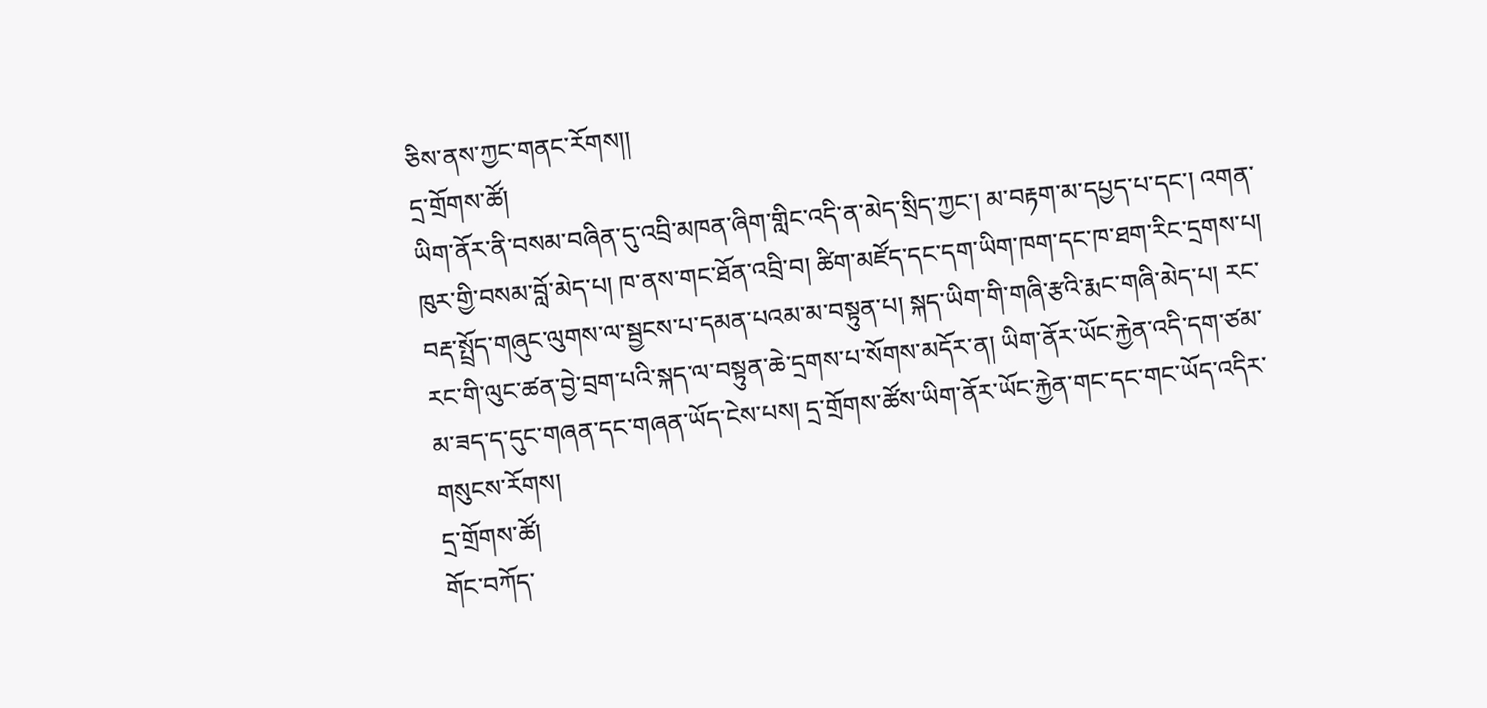ཅིས་ནས་ཀྱང་གནང་རོགས།།
དྲ་གྲོགས་ཚོ།
ཡིག་ནོར་ནི་བསམ་བཞིན་དུ་འབྲི་མཁན་ཞིག་གླིང་འདི་ན་མེད་སྲིད་ཀྱང་། མ་བརྟག་མ་དཔྱད་པ་དང་། འགན་ཁུར་གྱི་བསམ་བློ་མེད་པ། ཁ་ནས་གང་ཐོན་འབྲི་བ། ཚིག་མཛོད་དང་དག་ཡིག་ཁག་དང་ཁ་ཐག་རིང་དྲགས་པ། བརྡ་སྤྲོད་གཞུང་ལུགས་ལ་སྦྱངས་པ་དམན་པའམ་མ་བསྟུན་པ། སྐད་ཡིག་གི་གཞི་རྩའི་རྨང་གཞི་མེད་པ། རང་རང་གི་ལུང་ཚན་བྱེ་བྲག་པའི་སྐད་ལ་བསྟུན་ཆེ་དྲགས་པ་སོགས་མདོར་ན། ཡིག་ནོར་ཡོང་རྐྱེན་འདི་དག་ཙམ་མ་ཟད་ད་དུང་གཞན་དང་གཞན་ཡོད་ངེས་པས། དྲ་གྲོགས་ཚོས་ཡིག་ནོར་ཡོང་རྐྱེན་གང་དང་གང་ཡོད་འདིར་གསུངས་རོགས།
དྲ་གྲོགས་ཚོ།
གོང་བཀོད་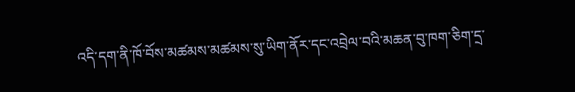འདི་དག་ནི་ཁོ་བོས་མཚམས་མཚམས་སུ་ཡིག་ནོར་དང་འབྲེལ་བའི་མཆན་བུ་ཁག་ཅིག་དྲ་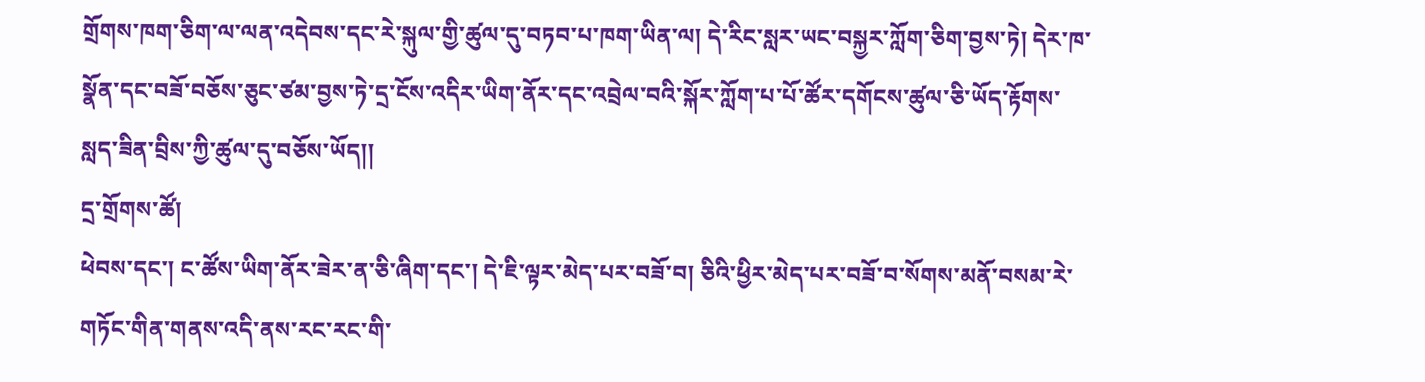གྲོགས་ཁག་ཅིག་ལ་ལན་འདེབས་དང་རེ་སྐུལ་གྱི་ཚུལ་དུ་བཏབ་པ་ཁག་ཡིན་ལ། དེ་རིང་སླར་ཡང་བསྐྱར་ཀློག་ཅིག་བྱས་ཏེ། དེར་ཁ་སྣོན་དང་བཟོ་བཅོས་ཅུང་ཙམ་བྱས་ཏེ་དྲ་ངོས་འདིར་ཡིག་ནོར་དང་འབྲེལ་བའི་སྐོར་ཀློག་པ་པོ་ཚོར་དགོངས་ཚུལ་ཅི་ཡོད་རྟོགས་སླད་ཟིན་བྲིས་ཀྱི་ཚུལ་དུ་བཅོས་ཡོད།།
དྲ་གྲོགས་ཚོ།
ཕེབས་དང་། ང་ཚོས་ཡིག་ནོར་ཟེར་ན་ཅི་ཞིག་དང་། དེ་ཇི་ལྟར་མེད་པར་བཟོ་བ། ཅིའི་ཕྱིར་མེད་པར་བཟོ་བ་སོགས་མནོ་བསམ་རེ་གཏོང་གིན་གནས་འདི་ནས་རང་རང་གི་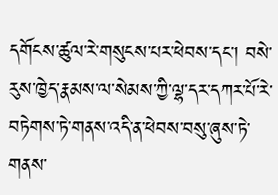དགོངས་ཚུལ་རེ་གསུངས་པར་ཕེབས་དང་། བསེ་རུས་ཁྱེད་རྣམས་ལ་སེམས་ཀྱི་ལྷ་དར་དཀར་པོ་རེ་བཏེགས་ཏེ་གནས་འདི་ན་ཕེབས་བསུ་ཞུས་ཏེ་གནས་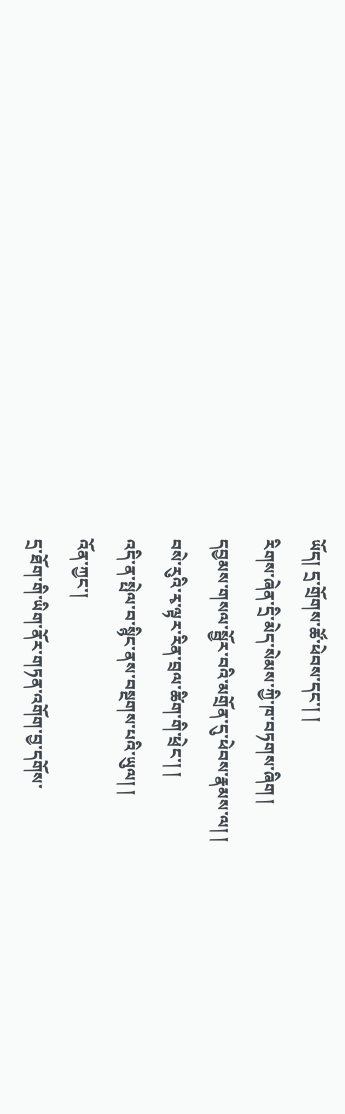ཡོད། དྲ་གྲོགས་ཚོ་ཕེབས་དང་། །
རིགས་ཞེན་དྲི་མེད་སེམས་ཀྱི་ཁ་བཏགས་ཞིག །
དབྱམས་གསལ་སྦྱོར་བའི་མགྲོན་དུ་ཕེབས་རྣམས་ལ། །
བསེ་རུའི་རྭ་ལྟར་རིན་བྲལ་ཚིག་གི་ཕྲེང་། །
འདི་ན་སྤེལ་བ་སྙིང་ནས་བསྔགས་པའི་ཡུལ། །
འོན་ཀྱང་།
དྲ་ཐོག་གི་ཡིག་ནོར་གཏན་འགོག་བྱ་དགོས་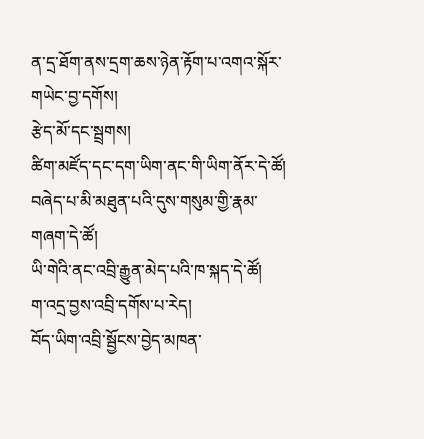ན་དྲ་ཐོག་ནས་དྲག་ཆས་ཉེན་རྟོག་པ་འགའ་སྐོར་གཡེང་བྱ་དགོས།
རྩེད་མོ་དང་སྦྲགས།
ཚིག་མཛོད་དང་དག་ཡིག་ནང་གི་ཡིག་ནོར་དེ་ཚོ།
བཞེད་པ་མི་མཐུན་པའི་དུས་གསུམ་གྱི་རྣམ་གཞག་དེ་ཚོ།
ཡི་གེའི་ནང་འབྲི་རྒྱུན་མེད་པའི་ཁ་སྐད་དེ་ཚོ།
ག་འདྲ་བྱས་འབྲི་དགོས་པ་རེད།
བོད་ཡིག་འབྲི་སྦྱོངས་བྱེད་མཁན་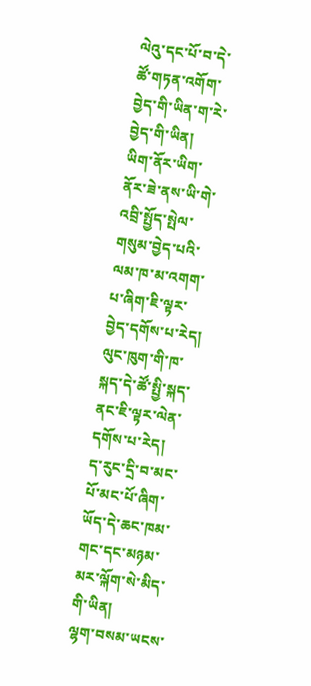ལེའུ་དང་པོ་བ་དེ་ཚོ་གཏན་འགོག་བྱེད་གི་ཡིན་ག་རེ་བྱེད་གི་ཡིན།
ཡིག་ནོར་ཡིག་ནོར་ཟེ་ནས་ཡི་གེ་འབྲི་སྤྱོད་སྤེལ་གསུམ་བྱེད་པའི་ལམ་ཁ་མ་འགག་པ་ཞིག་ཇི་ལྟར་བྱེད་དགོས་པ་རེད།
ལུང་ཁུག་གི་ཁ་སྐད་དེ་ཚོ་སྤྱི་སྐད་ནང་ཇི་ལྟར་ལེན་དགོས་པ་རེད།
ད་རུང་དྲི་བ་མང་པོ་མང་པོ་ཞིག་ཡོད་དེ་ཆང་ཁམ་གང་དང་མཉམ་མར་ལྐོག་སེ་མིད་གི་ཡིན།
ལྷག་བསམ་ཡངས་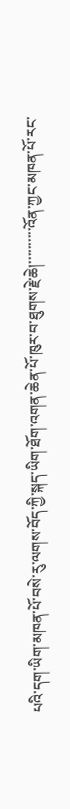པའི་དག་ཡིག་མཁན་པོ་བསེ་རུ་ལགས་བོད་ཀྱི་སྐད་ཡིག་ཐོག་འགན་ཆེན་པོ་ཁུར་བ་ཐུགས་རྗེ་ཆེ།་་་་་་་་་་འོན་ཀྱང་མཁན་པོ་རང་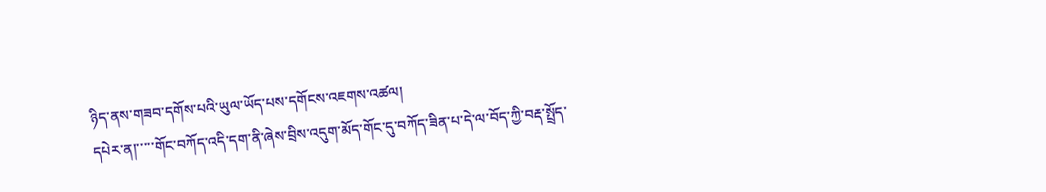ཉིད་ནས་གཟབ་དགོས་པའི་ཡུལ་ཡོད་པས་དགོངས་འཇགས་འཚལ།
དཔེར་ན།་་་་་གོང་བཀོད་འདི་དག་ནི་ཞེས་བྲིས་འདུག་མོད་གོང་དུ་བཀོད་ཟིན་པ་དེ་ལ་བོད་ཀྱི་བརྡ་སྤྲོད་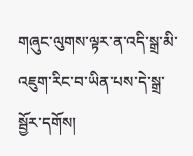གཞུང་ལུགས་ལྟར་ན་འདི་སྒྲ་མི་འཇུག་རིང་བ་ཡིན་པས་དེ་སྒྲ་སྦྱོར་དགོས།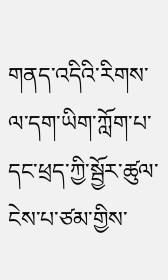གནད་འདིའི་རིགས་ལ་དག་ཡིག་ཀློག་པ་དང་ཕྲད་ཀྱི་སྦྱོར་ཚུལ་ངེས་པ་ཙམ་གྱིས་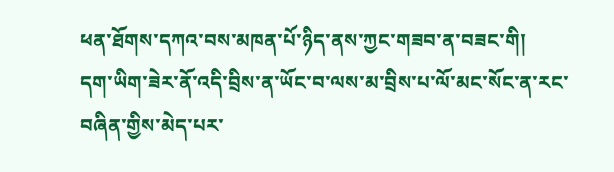ཕན་ཐོགས་དཀའ་བས་མཁན་པོ་ཉིད་ནས་ཀྱང་གཟབ་ན་བཟང་གི།
དག་ཡིག་ཟེར་ནོ་འདི་བྲིས་ན་ཡོང་བ་ལས་མ་བྲིས་པ་ལོ་མང་སོང་ན་རང་བཞིན་གྱིས་མེད་པར་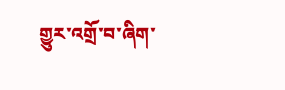གྱུར་འགྲོ་བ་ཞིག་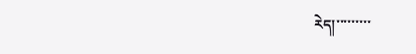རེད།་་་་་་་་་